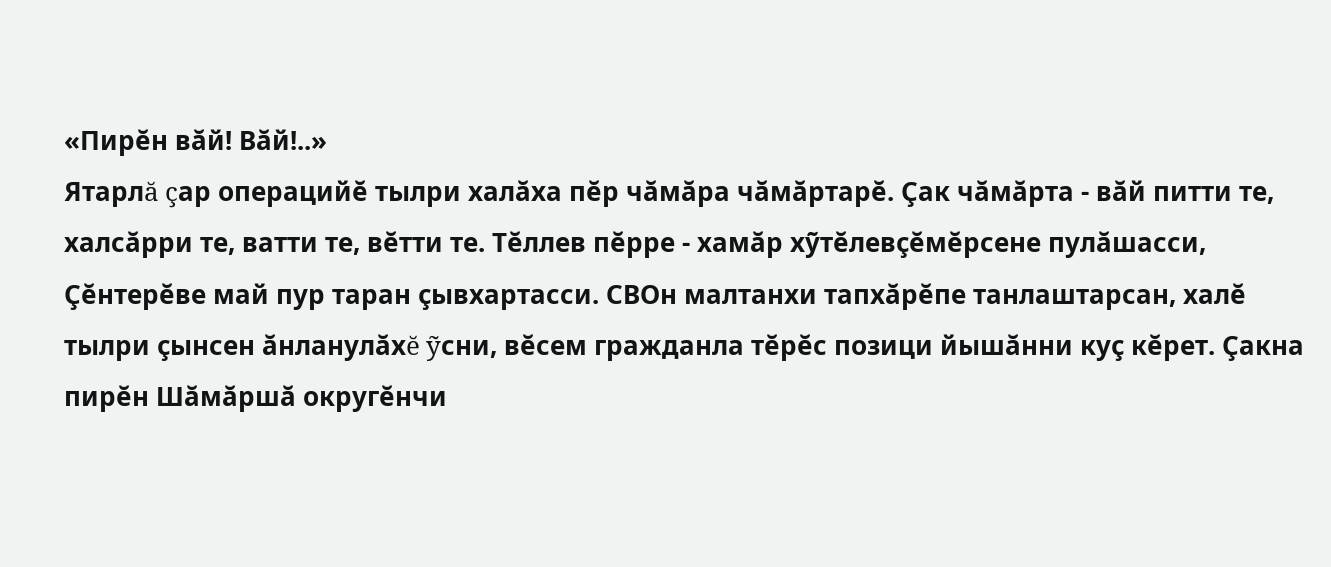«Пирĕн вăй! Вăй!..»
Ятарлă çар операцийĕ тылри халăха пĕр чăмăра чăмăртарĕ. Çак чăмăрта - вăй питти те, халсăрри те, ватти те, вĕтти те. Тĕллев пĕрре - хамăр хỹтĕлевçĕмĕрсене пулăшасси, Çĕнтерĕве май пур таран çывхартасси. СВОн малтанхи тапхăрĕпе танлаштарсан, халĕ тылри çынсен ăнланулăхĕ ỹсни, вĕсем гражданла тĕрĕс позици йышăнни куç кĕрет. Çакна пирĕн Шăмăршă округĕнчи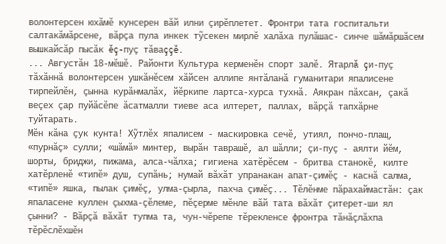волонтерсен юхăмĕ кунсерен вăй илни çирĕплетет. Фронтри тата госпитальти салтакăмăрсене, вăрçа пула инкек тỹсекен мирлĕ халăха пулăшас- синче шăмăршăсем вышкайсăр пысăк ĕç-пуç тăваççĕ.
... Августăн 18-мĕшĕ. Районти Культура керменĕн спорт залĕ. Ятарлă çи-пуç тăхăннă волонтерсен ушкăнĕсем хăйсен аллипе янтăланă гуманитари япалисене тирпейлĕн, çынна курăнмалăх, йĕркипе лартса-хурса тухнă. Аякран пăхсан, çакă веçех çар пуйăсĕпе ăсатмалли тиеве аса илтерет, паллах, вăрçă тапхăрне туйтарать.
Мĕн кăна çук кунта! Хỹтлĕх япалисем - маскировка сечĕ, утиял, пончо-плащ, «пурнăç» сулли; «шăмă» минтер, вырăн таврашĕ, ал шăлли; çи-пуç - аялти йĕм, шорты, бриджи, пижама, алса-чăлха; гигиена хатĕрĕсем - бритва станокĕ, килте хатĕрленĕ «типĕ» душ, супăнь; нумай вăхăт упранакан апат-çимĕç - каснă салма, «типĕ» яшка, пылак çимĕç, улма-çырла, пахча çимĕç... Тĕлĕнме пăрахаймастăн: çак япаласене куллен çыхма-çĕлеме, пĕçерме мĕнле вăй тата вăхăт çитерет-ши ял çынни? - Вăрçă вăхăт тупма та, чун-чĕрепе тĕрекленсе фронтра тăнăçлăхпа тĕрĕслĕхшĕн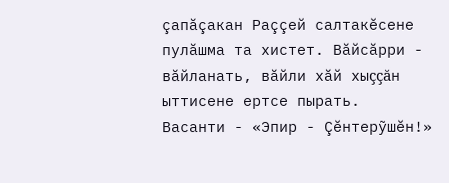çапăçакан Раççей салтакĕсене пулăшма та хистет. Вăйсăрри - вăйланать, вăйли хăй хыççăн ыттисене ертсе пырать.
Васанти - «Эпир - Çĕнтерỹшĕн!»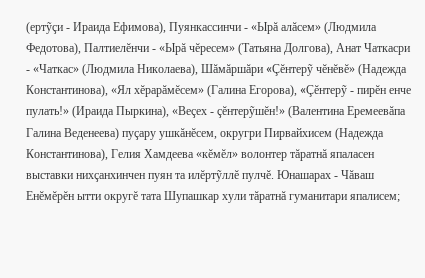(ертỹçи - Ираида Ефимова), Пуянкассинчи - «Ырă алăсем» (Людмила Федотова), Палтиелĕнчи - «Ырă чĕресем» (Татьяна Долгова), Анат Чаткасри - «Чаткас» (Людмила Николаева), Шăмăршăри «Çĕнтерỹ чĕнĕвĕ» (Надежда Константинова), «Ял хĕрарăмĕсем» (Галина Егорова), «Çĕнтерỹ - пирĕн енче пулать!» (Ираида Пыркина), «Веçех - çĕнтерỹшĕн!» (Валентина Еремеевăпа Галина Веденеева) пуçару ушкăнĕсем, округри Пирвайхисем (Надежда Константинова), Гелия Хамдеева «кĕмĕл» волонтер тăратнă япаласен выставки нихçанхинчен пуян та илĕртỹллĕ пулчĕ. Юнашарах - Чăваш Енĕмĕрĕн ытти округĕ тата Шупашкар хули тăратнă гуманитари япалисем;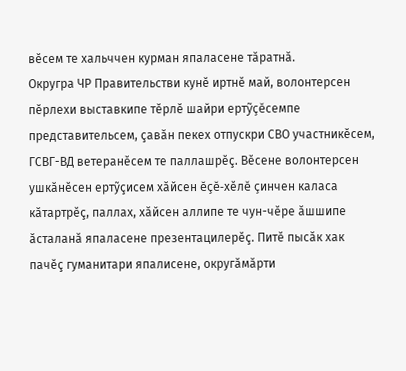вĕсем те хальччен курман япаласене тăратнă.
Округра ЧР Правительстви кунĕ иртнĕ май, волонтерсен пĕрлехи выставкипе тĕрлĕ шайри ертỹçĕсемпе представительсем, çавăн пекех отпускри СВО участникĕсем, ГСВГ-ВД ветеранĕсем те паллашрĕç. Вĕсене волонтерсен ушкăнĕсен ертỹçисем хăйсен ĕçĕ-хĕлĕ çинчен каласа кăтартрĕç, паллах, хăйсен аллипе те чун-чĕре ăшшипе ăсталанă япаласене презентацилерĕç. Питĕ пысăк хак пачĕç гуманитари япалисене, округăмăрти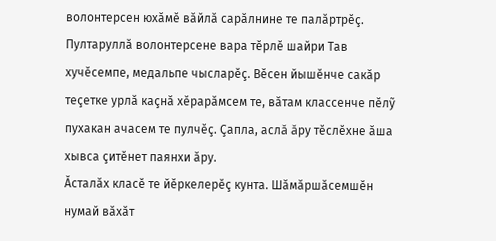волонтерсен юхăмĕ вăйлă сарăлнине те палăртрĕç. Пултаруллă волонтерсене вара тĕрлĕ шайри Тав хучĕсемпе, медальпе чысларĕç. Вĕсен йышĕнче сакăр теçетке урлă каçнă хĕрарăмсем те, вăтам классенче пĕлỹ пухакан ачасем те пулчĕç. Çапла, аслă ăру тĕслĕхне ăша хывса çитĕнет паянхи ăру.
Ăсталăх класĕ те йĕркелерĕç кунта. Шăмăршăсемшĕн нумай вăхăт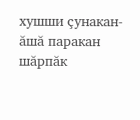хушши çунакан-ăшă паракан шăрпăк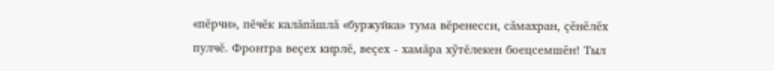«пĕрчи», пĕчĕк калăпăшлă «буржуйка» тума вĕренесси, сăмахран, çĕнĕлĕх пулчĕ. Фронтра веçех кирлĕ, веçех - хамăра хỹтĕлекен боецсемшĕн! Тыл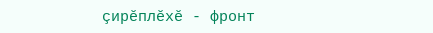çирĕплĕхĕ - фронт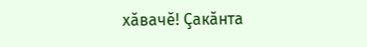хăвачĕ! Çакăнта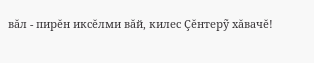вăл - пирĕн иксĕлми вăй, килес Çĕнтерỹ хăвачĕ!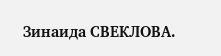Зинаида СВЕКЛОВА.